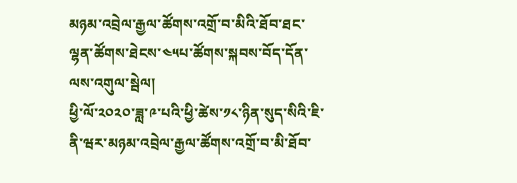མཉམ་འབྲེལ་རྒྱལ་ཚོགས་འགྲོ་བ་མིའི་ཐོབ་ཐང་ལྷན་ཚོགས་ཐེངས་༤༥པ་ཚོགས་སྐབས་བོད་དོན་ལས་འགུལ་སྦེལ།
ཕྱི་ལོ་༢༠༢༠་ཟླ་༩་པའི་ཕྱི་ཚེས་༡༨་ཉིན་སུད་སིའི་ཇི་ནི་ཝར་མཉམ་འབྲེལ་རྒྱལ་ཚོགས་འགྲོ་བ་མི་ཐོབ་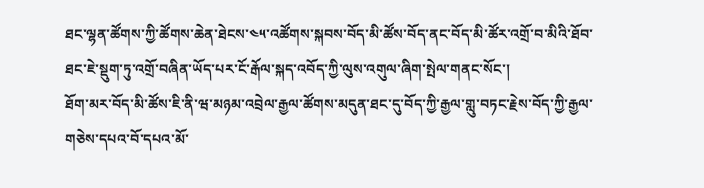ཐང་ལྷན་ཚོགས་ཀྱི་ཚོགས་ཆེན་ཐེངས་༤༥་འཚོགས་སྐབས་བོད་མི་ཚོས་བོད་ནང་བོད་མི་ཚོར་འགྲོ་བ་མིའི་ཐོབ་ཐང་ཇེ་སྡུག་ཏུ་འགྲོ་བཞིན་ཡོད་པར་ངོ་རྒོལ་སྐད་འབོད་ཀྱི་ལུས་འགུལ་ཞིག་སྤེལ་གནང་སོང་།
ཐོག་མར་བོད་མི་ཚོས་ཇི་ནི་ཝ་མཉམ་འབྲེལ་རྒྱལ་ཚོགས་མདུན་ཐང་དུ་བོད་ཀྱི་རྒྱལ་གླུ་བཏང་རྗེས་བོད་ཀྱི་རྒྱལ་གཅེས་དཔའ་བོ་དཔའ་མོ་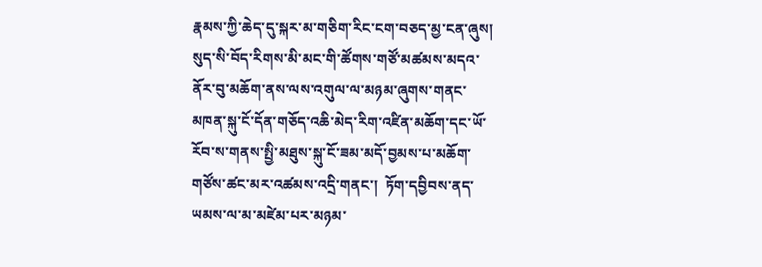རྣམས་ཀྱི་ཆེད་དུ་སྐར་མ་གཅིག་རིང་ངག་བཅད་མྱ་ངན་ཞུས། སུད་སི་བོད་རིགས་མི་མང་གི་ཚོགས་གཙོ་མཚམས་མདའ་ནོར་བུ་མཆོག་ནས་ལས་འགུལ་ལ་མཉམ་ཞུགས་གནང་མཁན་སྐུ་ངོ་དོན་གཅོད་འཆི་མེད་རིག་འཛིན་མཆོག་དང་ཡོ་རོབ་ས་གནས་སྤྱི་མཐུས་སྐུ་ངོ་ཟམ་མདོ་བྱམས་པ་མཆོག་གཙོས་ཚང་མར་འཚམས་འདྲི་གནང་།  ཏོག་དབྱིབས་ནད་ཡམས་ལ་མ་མཛེམ་པར་མཉམ་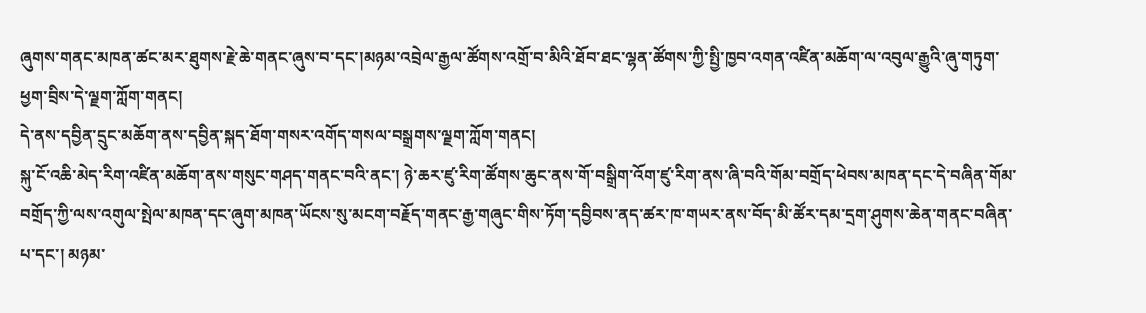ཞུགས་གནང་མཁན་ཚང་མར་ཐུགས་རྗེ་ཆེ་གནང་ཞུས་བ་དང་།མཉམ་འབྲེལ་རྒྱལ་ཚོགས་འགྲོ་བ་མིའི་ཐོབ་ཐང་ལྷན་ཚོགས་ཀྱི་སྤྱི་ཁྱབ་འགན་འཛིན་མཆོག་ལ་འབུལ་རྒྱུའི་ཞུ་གཏུག་ཕྱག་བྲིས་དེ་ལྗག་ཀློག་གནང།
དེ་ནས་དབྱིན་དྲུང་མཆོག་ནས་དབྱིན་སྐད་ཐོག་གསར་འགོད་གསལ་བསྒྲགས་ལྗག་ཀློག་གནང།
སྐུ་ངོ་འཆི་མེད་རིག་འཛིན་མཆོག་ནས་གསུང་གཤད་གནང་བའི་ནང་། ཉེ་ཆར་ཛུ་རིག་ཚོགས་ཆུང་ནས་གོ་བསྒྲིག་འོག་ཛུ་རིག་ནས་ཞི་བའི་གོམ་བགྲོད་ཕེབས་མཁན་དང་དེ་བཞིན་གོམ་བགྲོད་ཀྱི་ལས་འགུལ་སྤེལ་མཁན་དང་ཞུག་མཁན་ཡོངས་སུ་མངག་བརྗོད་གནང་རྒྱ་གཞུང་གིས་ཏོག་དབྱིབས་ནད་ཚར་ཁ་གཡར་ནས་བོད་མི་ཚོར་དམ་དྲག་ཤུགས་ཆེན་གནང་བཞིན་པ་དང་། མཉམ་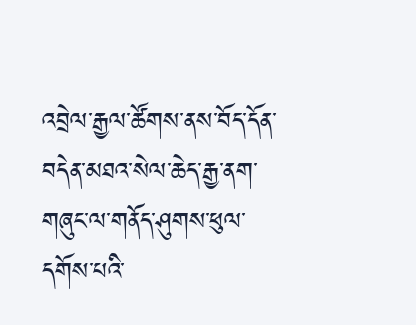འབྲེལ་རྒྱལ་ཚོགས་ནས་བོད་དོན་བདེན་མཐའ་སེལ་ཆེད་རྒྱ་ནག་གཞུང་ལ་གནོད་ཤུགས་ཕུལ་དགོས་པའི་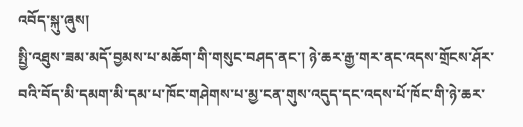འབོད་སྐུ་ཞུས།
སྤྱི་འཐུས་ཟམ་མདོ་བྱམས་པ་མཆོག་གི་གསུང་བཤད་ནང་། ཉེ་ཆར་རྒྱ་གར་ནང་འདས་གྲོངས་ཤོར་བའི་བོད་མི་དམག་མི་དམ་པ་ཁོང་གཤེགས་པ་མྱ་ངན་གུས་འདུད་དང་འདས་པོ་ཁོང་གི་ཉེ་ཆར་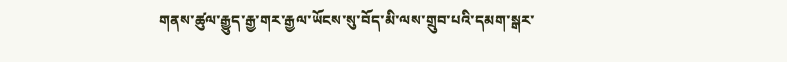གནས་ཚུལ་རྒྱུད་རྒྱ་གར་རྒྱལ་ཡོངས་སུ་བོད་མི་ལས་གྲུབ་པའི་དམག་སྒར་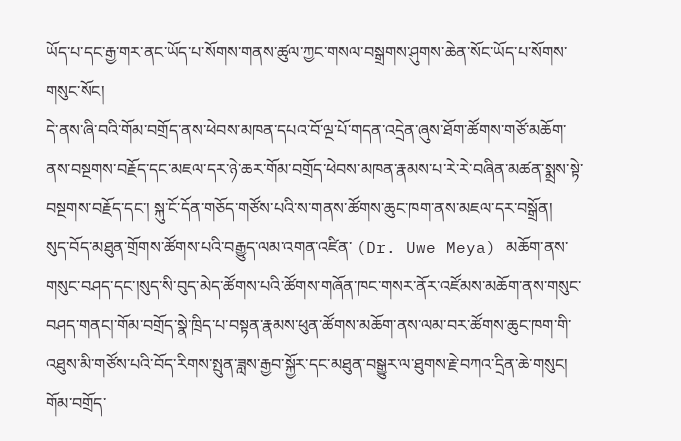ཡོད་པ་དང་རྒྱ་གར་ནང་ཡོད་པ་སོགས་གནས་ཚུལ་ཀྱང་གསལ་བསྒྲགས་ཤུགས་ཆེན་སོང་ཡོད་པ་སོགས་གསུང་སོང།
དེ་ནས་ཞི་བའི་གོམ་བགྲོད་ནས་ཕེབས་མཁན་དཔའ་བོ་ལྔ་པོ་གདན་འདྲེན་ཞུས་ཐོག་ཚོགས་གཙོ་མཆོག་ནས་བསྔགས་བརྗོད་དང་མཇལ་དར་ཉེ་ཆར་གོམ་བགྲོད་ཕེབས་མཁན་རྣམས་པ་རེ་རེ་བཞིན་མཚན་སྨྲས་སྟེ་བསྔགས་བརྗོད་དང་། སྐུ་ངོ་དོན་གཅོད་གཙོས་པའི་ས་གནས་ཚོགས་ཆུང་ཁག་ནས་མཇལ་དར་བསྒྲོན།
སུད་བོད་མཐུན་གྲོགས་ཚོགས་པའི་བརྒྱུད་ལམ་འགན་འཛིན་ (Dr. Uwe Meya) མཆོག་ནས་གསུང་བཤད་དང་།སུད་སི་བུད་མེད་ཚོགས་པའི་ཚོགས་གཞོན་ཁང་གསར་ནོར་འཛོམས་མཆོག་ནས་གསུང་བཤད་གནང།་གོམ་བགྲོད་སྣེ་ཁྲིད་པ་བསྟན་རྣམས་ཕུན་ཚོགས་མཆོག་ནས་ལམ་བར་ཚོགས་ཆུང་ཁག་གི་འཐུས་མི་གཙོས་པའི་བོད་རིགས་སྤུན་ཟླས་རྒྱབ་སྐྱོར་དང་མཐུན་བསྒྱུར་ལ་ཐུགས་རྗེ་བཀའ་དྲིན་ཆེ་གསུང།
གོམ་བགྲོད་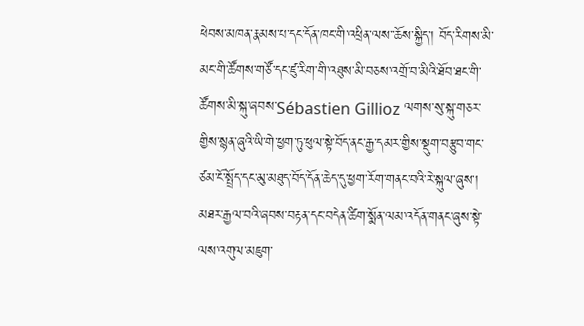ཕེབས་མཁན་རྣམས་པ་དང་དོན་ཁང་གི་འཕྲིན་ལས་་ཆོས་སྐྱིད་། བོད་རིགས་མི་མང་གི་ཚོགས་གཙོ་དང་ཛུ་རིག་གི་འཐུས་མི་བཅས་འགྲོ་བ་མིའི་ཐོབ་ཐང་གི་ཚོགས་མི་སྐུ་ཞབས་Sébastien Gillioz ལགས་སུ་སྐུ་གཅར་གྱིས་སྙན་ཞུའི་ཡི་གེ་ཕྱག་ཏུ་ཕུལ་སྟེ་བོད་ནང་རྒྱ་དམར་གྱིས་སྡུག་བརྩུབ་གང་ཙམ་ངོ་སྤྲོད་དང་མུ་མཐུད་བོད་དོན་ཆེད་དུ་ཕྱག་རོག་གནང་བའི་རེ་སྐུལ་ཞུས་།
མཐར་རྒྱལ་བའི་ཞབས་བརྟན་དང་བདེན་ཚིག་སྨོན་ལམ་འདོན་གནང་ཞུས་སྟེ་ལས་འགུལ་མཇུག་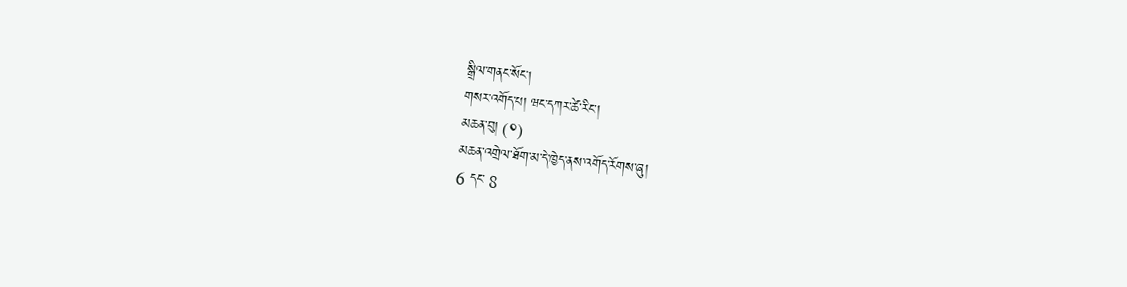སྒྲིལ་གནང་སོང།
གསར་འགོད་པ། ཝང་དཀར་ཚེ་རིང་།
མཆན་བུ། (༠)
མཆན་འགྲེལ་ཐོག་མ་དེ་ཁྱེད་ནས་འགོད་རོགས་ཞུ།
6 དང་ 8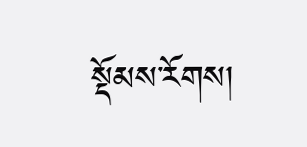སྡོམས་རོགས།